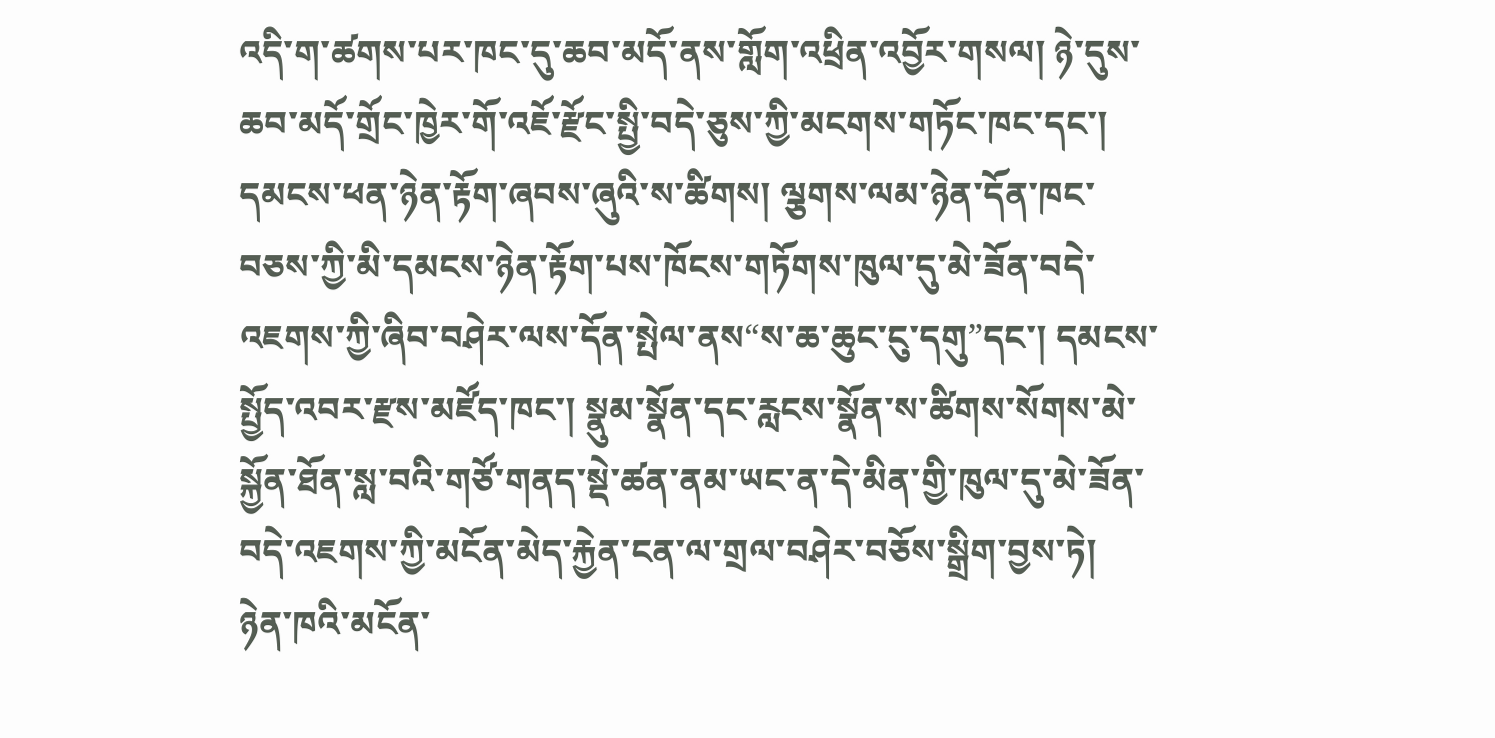འདི་ག་ཚགས་པར་ཁང་དུ་ཆབ་མདོ་ནས་གློག་འཕྲིན་འབྱོར་གསལ། ཉེ་དུས་ཆབ་མདོ་གྲོང་ཁྱེར་གོ་འཇོ་རྫོང་སྤྱི་བདེ་ཅུས་ཀྱི་མངགས་གཏོང་ཁང་དང་། དམངས་ཕན་ཉེན་རྟོག་ཞབས་ཞུའི་ས་ཚིགས། ལྕགས་ལམ་ཉེན་དོན་ཁང་བཅས་ཀྱི་མི་དམངས་ཉེན་རྟོག་པས་ཁོངས་གཏོགས་ཁུལ་དུ་མེ་ཟོན་བདེ་འཇགས་ཀྱི་ཞིབ་བཤེར་ལས་དོན་སྤེལ་ནས“ས་ཆ་ཆུང་ངུ་དགུ”དང་། དམངས་སྤྱོད་འབར་རྫས་མཛོད་ཁང་། སྣུམ་སྣོན་དང་རླངས་སྣོན་ས་ཚིགས་སོགས་མེ་སྐྱོན་ཐོན་སླ་བའི་གཙོ་གནད་སྡེ་ཚན་ནམ་ཡང་ན་དེ་མིན་གྱི་ཁུལ་དུ་མེ་ཟོན་བདེ་འཇགས་ཀྱི་མངོན་མེད་རྐྱེན་ངན་ལ་གྲལ་བཤེར་བཅོས་སྒྲིག་བྱས་ཏེ། ཉེན་ཁའི་མངོན་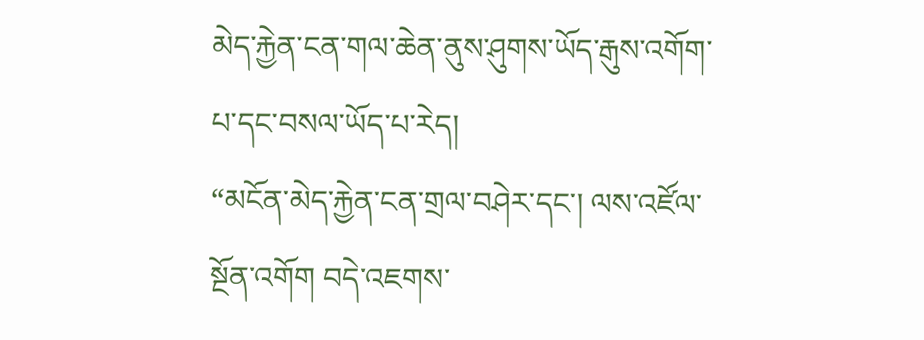མེད་རྐྱེན་ངན་གལ་ཆེན་ནུས་ཤུགས་ཡོད་རྒུས་འགོག་པ་དང་བསལ་ཡོད་པ་རེད།
“མངོན་མེད་རྐྱེན་ངན་གྲལ་བཤེར་དང་། ལས་འཛོལ་སྔོན་འགོག བདེ་འཇགས་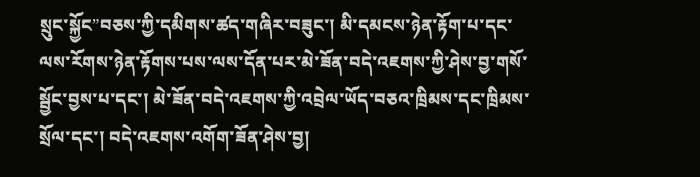སྲུང་སྐྱོང”བཅས་ཀྱི་དམིགས་ཚད་གཞིར་བཟུང་། མི་དམངས་ཉེན་རྟོག་པ་དང་ལས་རོགས་ཉེན་རྟོགས་པས་ལས་དོན་པར་མེ་ཟོན་བདེ་འཇགས་ཀྱི་ཤེས་བྱ་གསོ་སྦྱོང་བྱས་པ་དང་། མེ་ཟོན་བདེ་འཇགས་ཀྱི་འབྲེལ་ཡོད་བཅའ་ཁྲིམས་དང་ཁྲིམས་སྲོལ་དང་། བདེ་འཇགས་འགོག་ཟོན་ཤེས་བྱ།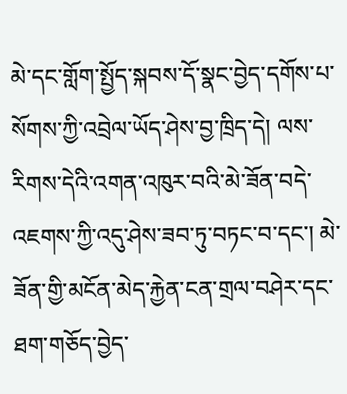མེ་དང་གློག་སྤྱོད་སྐབས་དོ་སྣང་བྱེད་དགོས་པ་སོགས་ཀྱི་འབྲེལ་ཡོད་ཤེས་བྱ་ཁྲིད་དེ། ལས་རིགས་དེའི་འགན་འཁུར་བའི་མེ་ཟོན་བདེ་འཇགས་ཀྱི་འདུ་ཤེས་ཟབ་ཏུ་བཏང་བ་དང་། མེ་ཟོན་གྱི་མངོན་མེད་རྐྱེན་ངན་གྲལ་བཤེར་དང་ཐག་གཅོད་བྱེད་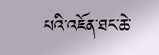པའི་འཇོན་ཐང་ཆེ་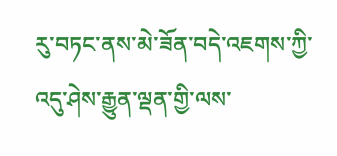རུ་བཏང་ནས་མེ་ཟོན་བདེ་འཇགས་ཀྱི་འདུ་ཤེས་རྒྱུན་ལྡན་གྱི་ལས་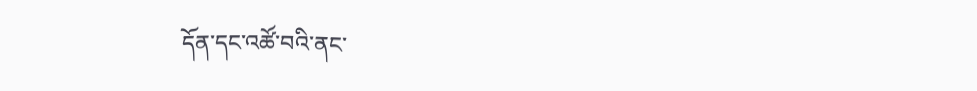དོན་དང་འཚོ་བའི་ནང་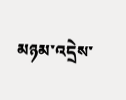མཉམ་འདྲེས་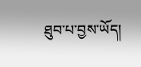ཐུབ་པ་བྱས་ཡོད།